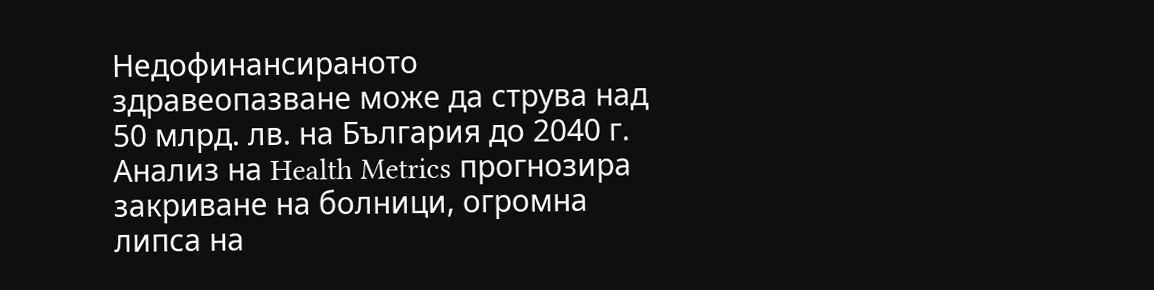Недофинансираното здравеопазване може да струва над 50 млрд. лв. на България до 2040 г. Анализ на Health Metrics прогнозира закриване на болници, огромна липса на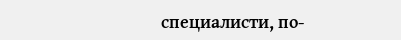специалисти, по-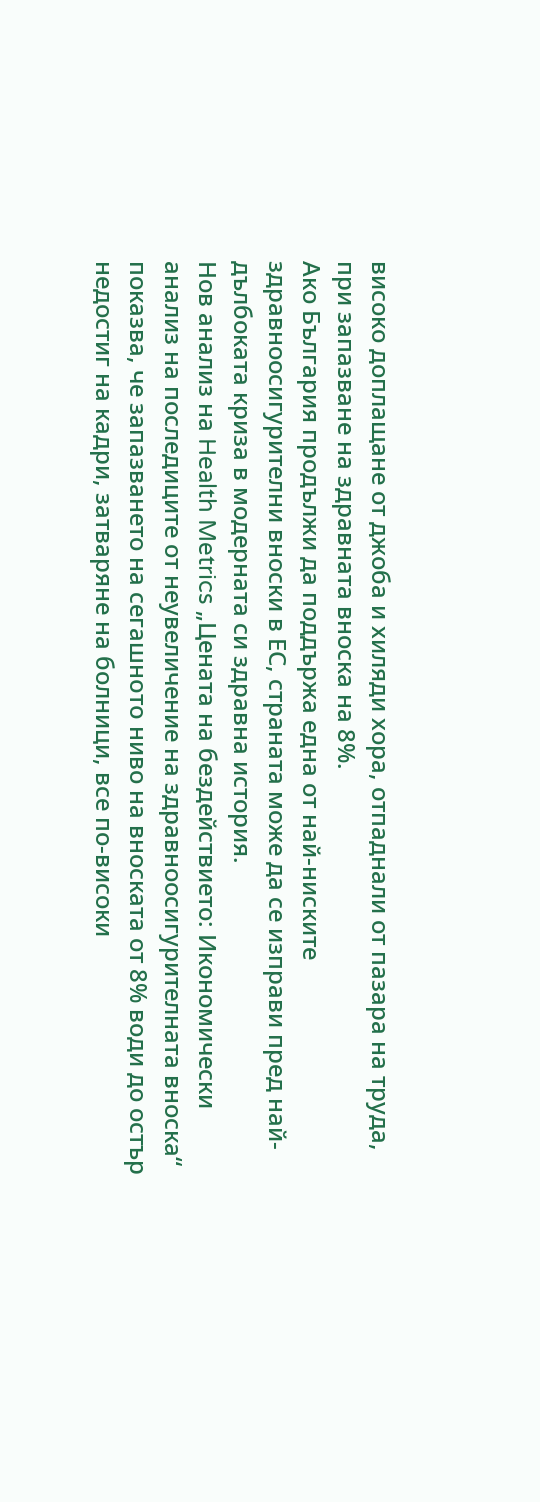високо доплащане от джоба и хиляди хора, отпаднали от пазара на труда, при запазване на здравната вноска на 8%.
Ако България продължи да поддържа една от най-ниските здравноосигурителни вноски в ЕС, страната може да се изправи пред най-дълбоката криза в модерната си здравна история.
Нов анализ на Health Metrics „Цената на бездействието: Икономически анализ на последиците от неувеличение на здравноосигурителната вноска“ показва, че запазването на сегашнoтo ниво на вноската от 8% води до остър недостиг на кадри, затваряне на болници, все по-високи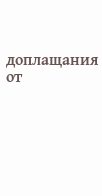доплащания от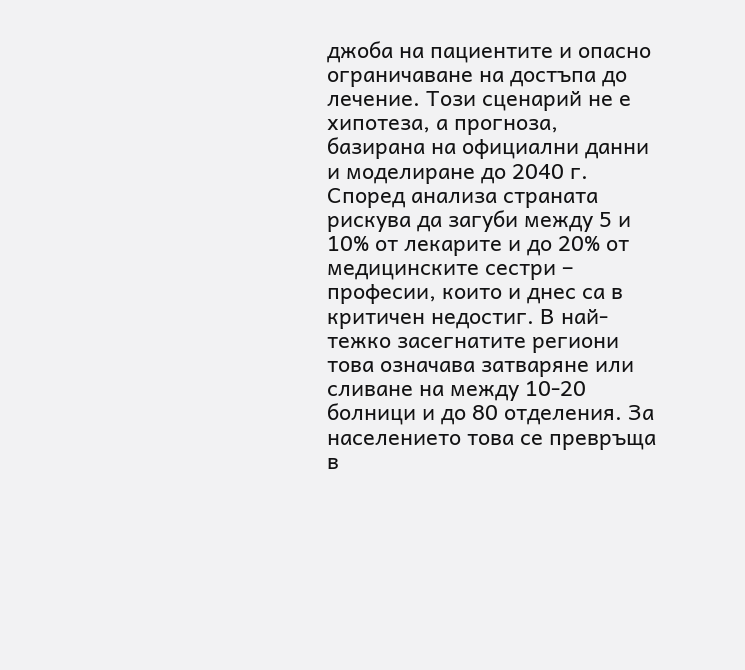джоба на пациентите и опасно ограничаване на достъпа до лечение. Този сценарий не е хипотеза, а прогноза, базирана на официални данни и моделиране до 2040 г.
Според анализа страната рискува да загуби между 5 и 10% от лекарите и до 20% от медицинските сестри – професии, които и днес са в критичен недостиг. В най-тежко засегнатите региони това означава затваряне или сливане на между 10-20 болници и до 80 отделения. За населението това се превръща в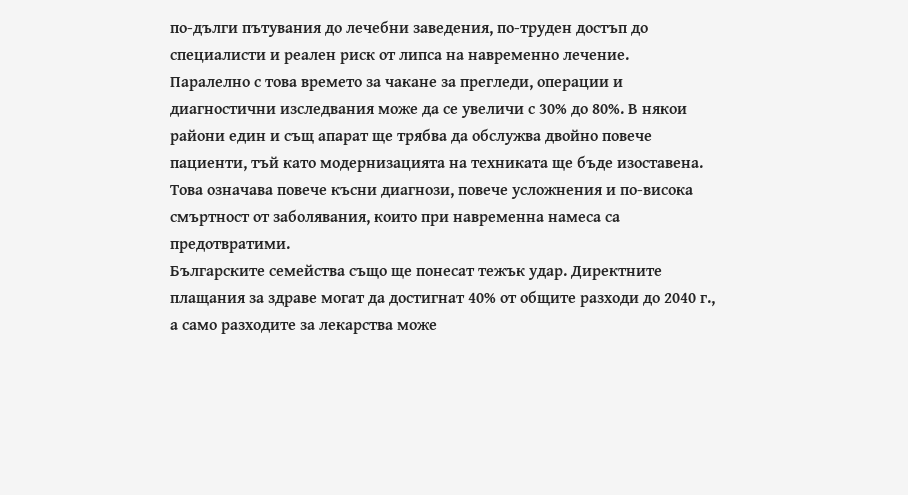по-дълги пътувания до лечебни заведения, по-труден достъп до специалисти и реален риск от липса на навременно лечение.
Паралелно с това времето за чакане за прегледи, операции и диагностични изследвания може да се увеличи с 30% до 80%. В някои райони един и същ апарат ще трябва да обслужва двойно повече пациенти, тъй като модернизацията на техниката ще бъде изоставена. Това означава повече късни диагнози, повече усложнения и по-висока смъртност от заболявания, които при навременна намеса са предотвратими.
Българските семейства също ще понесат тежък удар. Директните плащания за здраве могат да достигнат 40% от общите разходи до 2040 г., а само разходите за лекарства може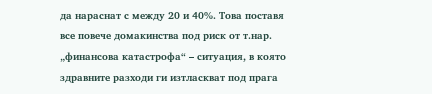да нараснат с между 20 и 40%. Това поставя все повече домакинства под риск от т.нар. „финансова катастрофа“ – ситуация, в която здравните разходи ги изтласкват под прага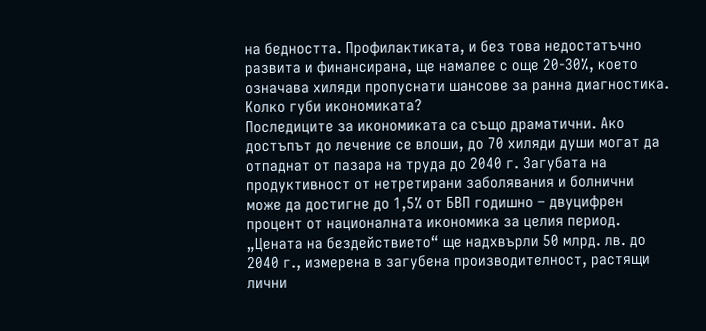на бедността. Профилактиката, и без това недостатъчно развита и финансирана, ще намалее с още 20-30%, което означава хиляди пропуснати шансове за ранна диагностика.
Колко губи икономиката?
Последиците за икономиката са също драматични. Ако достъпът до лечение се влоши, до 70 хиляди души могат да отпаднат от пазара на труда до 2040 г. Загубата на продуктивност от нетретирани заболявания и болнични може да достигне до 1,5% от БВП годишно – двуцифрен процент от националната икономика за целия период. „Цената на бездействието“ ще надхвърли 50 млрд. лв. до 2040 г., измерена в загубена производителност, растящи лични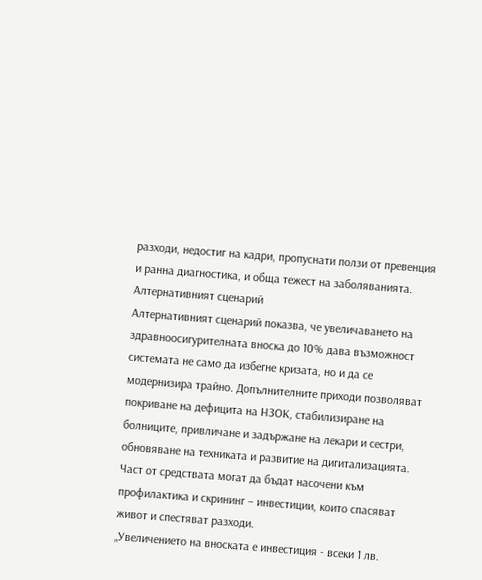разходи, недостиг на кадри, пропуснати ползи от превенция и ранна диагностика, и обща тежест на заболяванията.
Алтернативният сценарий
Алтернативният сценарий показва, че увеличаването на здравноосигурителната вноска до 10% дава възможност системата не само да избегне кризата, но и да се модернизира трайно. Допълнителните приходи позволяват покриване на дефицита на НЗОК, стабилизиране на болниците, привличане и задържане на лекари и сестри, обновяване на техниката и развитие на дигитализацията. Част от средствата могат да бъдат насочени към профилактика и скрининг – инвестиции, които спасяват живот и спестяват разходи.
„Увеличението на вноската е инвестиция - всеки 1 лв.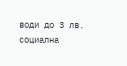води до 3 лв. социална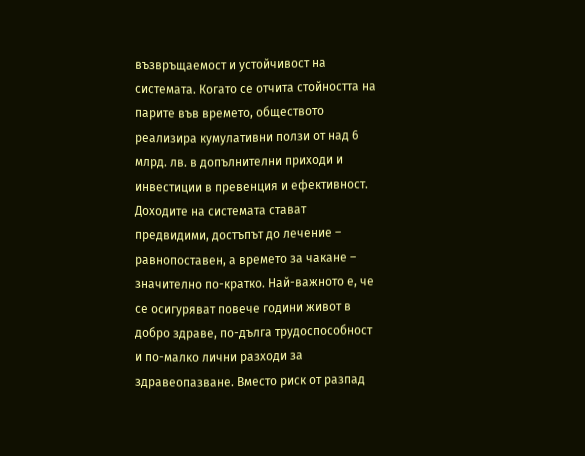възвръщаемост и устойчивост на системата. Когато се отчита стойността на парите във времето, обществото реализира кумулативни ползи от над 6 млрд. лв. в допълнителни приходи и инвестиции в превенция и ефективност. Доходите на системата стават предвидими, достъпът до лечение – равнопоставен, а времето за чакане – значително по-кратко. Най-важното е, че се осигуряват повече години живот в добро здраве, по-дълга трудоспособност и по-малко лични разходи за здравеопазване. Вместо риск от разпад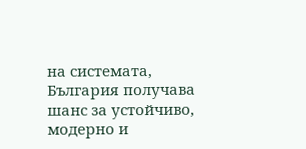на системата, България получава шанс за устойчиво, модерно и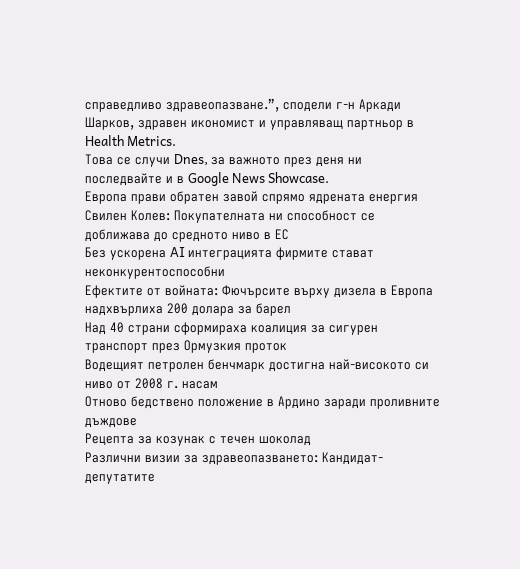справедливо здравеопазване.”, сподели г-н Аркади Шарков, здравен икономист и управляващ партньор в Health Metrics.
Това се случи Dnes, за важното през деня ни последвайте и в Google News Showcase.
Европа прави обратен завой спрямо ядрената енергия
Свилен Колев: Покупателната ни способност се доближава до средното ниво в ЕС
Без ускорена AI интеграцията фирмите стават неконкурентоспособни
Ефектите от войната: Фючърсите върху дизела в Европа надхвърлиха 200 долара за барел
Над 40 страни сформираха коалиция за сигурен транспорт през Ормузкия проток
Водещият петролен бенчмарк достигна най-високото си ниво от 2008 г. насам
Отново бедствено положение в Ардино заради проливните дъждове
Рецепта за козунак с течен шоколад
Различни визии за здравеопазването: Кандидат-депутатите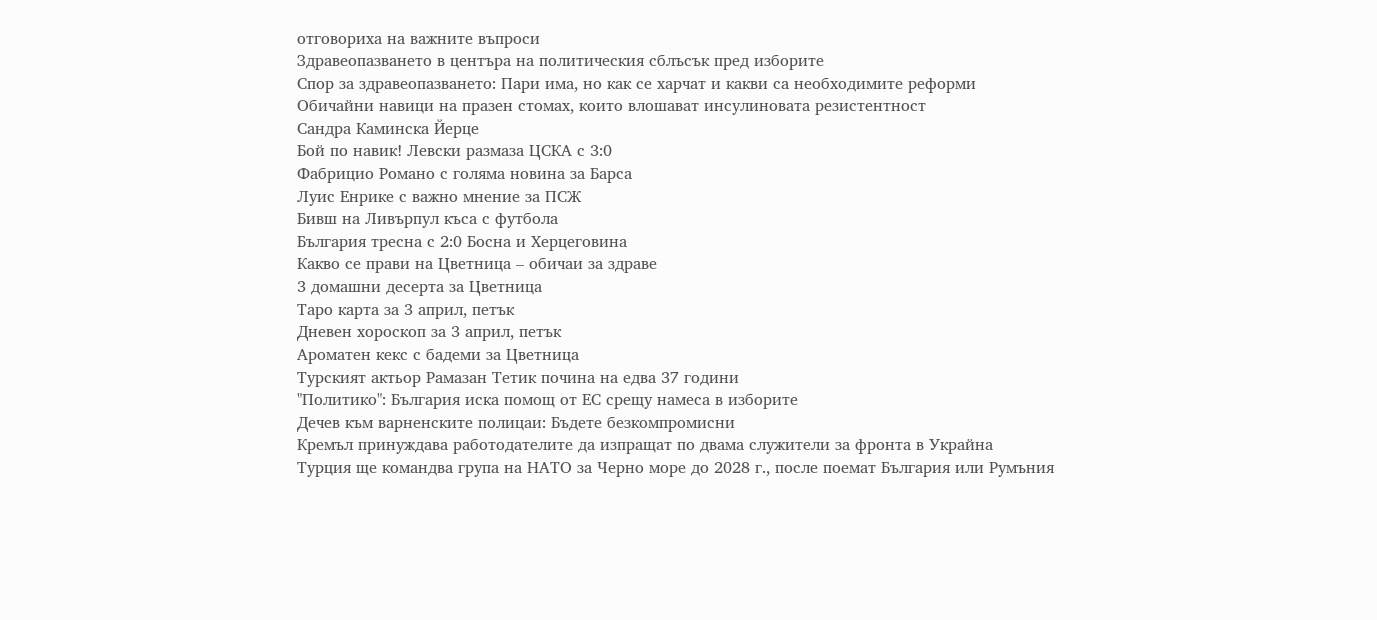отговориха на важните въпроси
Здравеопазването в центъра на политическия сблъсък пред изборите
Спор за здравеопазването: Пари има, но как се харчат и какви са необходимите реформи
Обичайни навици на празен стомах, които влошават инсулиновата резистентност
Сандра Каминска Йерце
Бой по навик! Левски размаза ЦСКА с 3:0
Фабрицио Романо с голяма новина за Барса
Луис Енрике с важно мнение за ПСЖ
Бивш на Ливърпул къса с футбола
България тресна с 2:0 Босна и Херцеговина
Какво се прави на Цветница – обичаи за здраве
3 домашни десерта за Цветница
Таро карта за 3 април, петък
Дневен хороскоп за 3 април, петък
Ароматен кекс с бадеми за Цветница
Турският актьор Рамазан Тетик почина на едва 37 години
"Политико": България иска помощ от ЕС срещу намеса в изборите
Дечев към варненските полицаи: Бъдете безкомпромисни
Кремъл принуждава работодателите да изпращат по двама служители за фронта в Украйна
Турция ще командва група на НАТО за Черно море до 2028 г., после поемат България или Румъния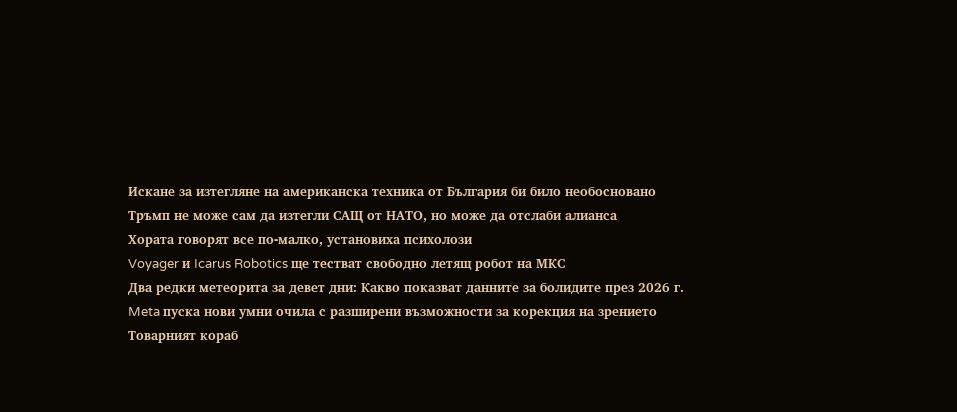Искане за изтегляне на американска техника от България би било необосновано
Тръмп не може сам да изтегли САЩ от НАТО, но може да отслаби алианса
Хората говорят все по-малко, установиха психолози
Voyager и Icarus Robotics ще тестват свободно летящ робот на МКС
Два редки метеорита за девет дни: Какво показват данните за болидите през 2026 г.
Meta пуска нови умни очила с разширени възможности за корекция на зрението
Товарният кораб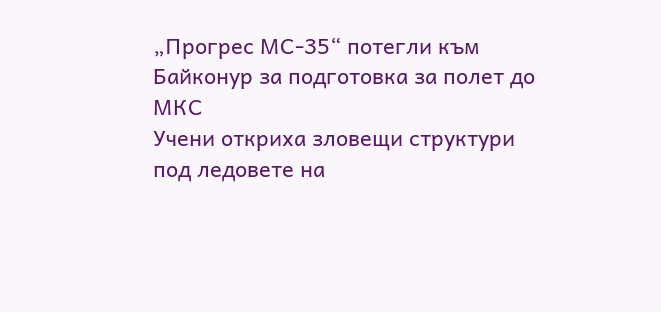„Прогрес МС-35“ потегли към Байконур за подготовка за полет до МКС
Учени откриха зловещи структури под ледовете на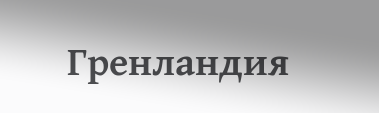Гренландия